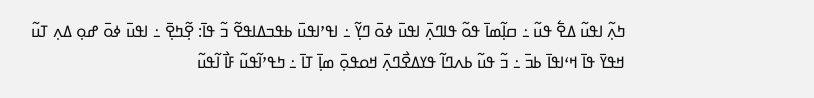ߤߍ߲߬ ߊߟߎ߬ ߡߐ߱ ߟߎ߬ ߸ ߛߊ߲߬ߘߊ߫ ߟߋ߬ ߟߊߣߍ߲߫ ߊߟߎ߫ ߦߋ߫ ߣߌ߲߬ ߸ ߊߟߴߊߟߎ߫ ߕߟߏߡߊߟߐ߬ ߏ߬ ߟߊ߫: ߐ߲߬ߤߐ߲߫ ߸ ߊߟߎ߫ ߦߋ߫ ߝߋ߲ ߡߍ߲ ߠߎ߬ ߞߟߌ߫ ߟߊ߫ ߞߵߊߟߊ߫ ߕߏ߫ ߸ ߏ߬ ߟߎ߬ ߕߍߣߊ߬ ߟߌߡߐ߯ߣߍ߲߫ ߞߋߟߋ߲߫ ߘߊ߲߫ ߠߊ߫ ߸ ߤߟߴߊ߬ߟߎ߬ ߓߊ߯ ߊ߬ߟߎ߬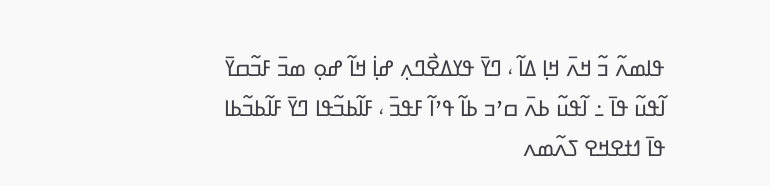ߟߊߘߍ߬ ߏ߬ ߞߍ߫ ߞߊ߲ ߡߊ߬ ، ߣߌ߫ ߟߌߡߐ߯ߣߍ߲ ߝߊ߲߭ ߞߊ߬ ߝߋ߲ ߘߏ߫ ߓߏ߬ߛߌ߫ ߊ߬ߟߎ߬ ߟߊ߫ ߸ ߊ߬ߟߎ߬ ߕߍ߫ ߛߴߏ ߕߊ߬ ߟߴߊ߬ ߓߟߏ߫ ، ߓߊ߬ߕߏ߬ߟߊ ߣߌ߫ ߓߊ߬ߕߏ߬ߕߊ ߟߊ߫ ߗߙߐߞߐ ߖߍ߬ߘߍ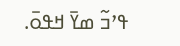ߟߴߏ߬ ߘߌ߫ ߞߟߋ߫.